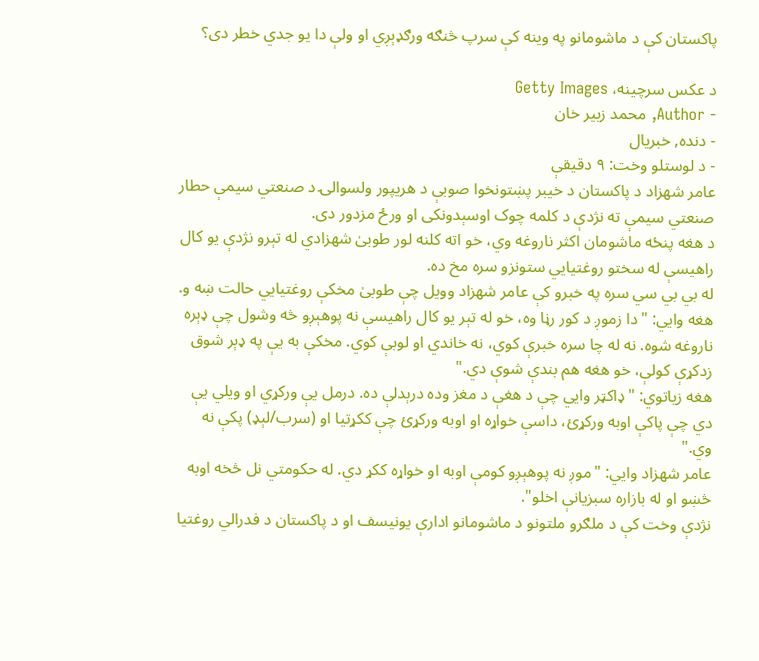پاکستان کې د ماشومانو په وینه کې سرپ څنګه ورګډېږي او ولې دا یو جدي خطر دی؟

د عکس سرچینه، Getty Images
- Author, محمد زبیر خان
- دنده, خبریال
- د لوستلو وخت: ۹ دقیقې
عامر شهزاد د پاکستان د خیبر پښتونخوا صوبې د هریپور ولسوالۍ د صنعتي سیمې حطار صنعتي سیمې ته نژدې د کلمه چوک اوسېدونکی او ورځ مزدور دی.
د هغه پنځه ماشومان اکثر ناروغه وي، خو اته کلنه لور طوبیٰ شهزادي له تېرو نژدې یو کال راهیسې له سختو روغتیایي ستونزو سره مخ ده.
له بي بي سي سره په خبرو کې عامر شهزاد وویل چې طوبیٰ مخکې روغتیايي حالت ښه و.
هغه وایي: "دا زموږ د کور رڼا وه، خو له تېر یو کال راهیسې نه پوهېږو څه وشول چې ډېره ناروغه شوه. نه له چا سره خبرې کوي، نه خاندي او لوبې کوي. مخکې به یې په ډېر شوق زدکړې کولې، خو هغه هم بندې شوې دي."
هغه زیاتوي: "ډاکټر وايي چې د هغې د مغز وده درېدلې ده. درمل یې ورکړي او ویلي یې دي چې پاکې اوبه ورکړئ، داسې خواړه او اوبه ورکړئ چې ککړتیا او (سرب/لېډ) پکې نه وي."
عامر شهزاد وایي: "موږ نه پوهېږو کومې اوبه او خواړه ککړ دي. له حکومتي نل څخه اوبه څښو او له بازاره سبزیانې اخلو".
نژدې وخت کې د ملګرو ملتونو د ماشومانو ادارې یونیسف او د پاکستان د فدرالي روغتیا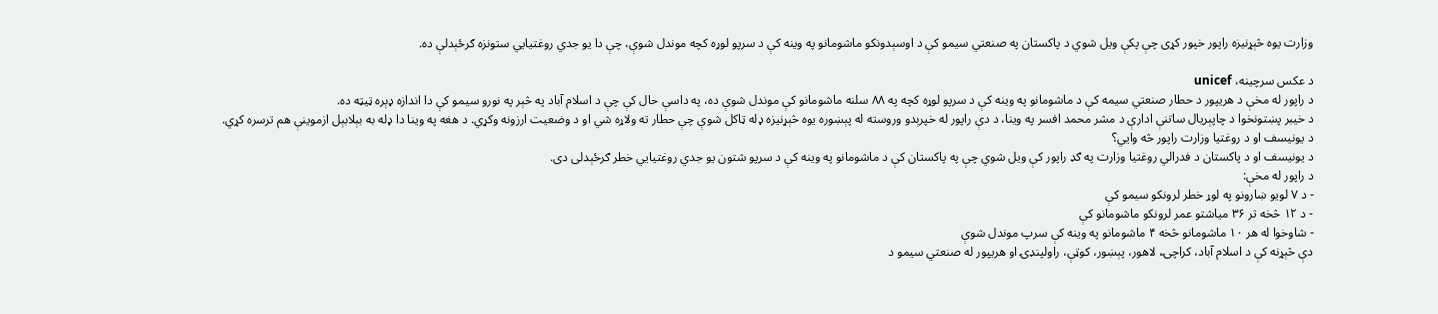وزارت یوه څېړنیزه راپور خپور کړی چې پکې ویل شوي د پاکستان په صنعتي سیمو کې د اوسېدونکو ماشومانو په وینه کې د سرپو لوړه کچه موندل شوې، چې دا یو جدي روغتیایي ستونزه ګرځېدلې ده.

د عکس سرچینه، unicef
د راپور له مخې د هریپور د حطار صنعتي سیمه کې د ماشومانو په وینه کې د سرپو لوړه کچه په ۸۸ سلنه ماشومانو کې موندل شوې ده، په داسې حال کې چې د اسلام آباد په څېر په نورو سیمو کې دا اندازه ډېره ټیټه ده.
د خیبر پښتونخوا د چاپېریال ساتنې ادارې د مشر محمد افسر په وینا، د دې راپور له خپرېدو وروسته له پېښوره یوه څېړنیزه ډله ټاکل شوې چې حطار ته ولاړه شي او د وضعیت ارزونه وکړي. د هغه په وینا دا ډله به بېلابېل ازموینې هم ترسره کړي.
د یونیسف او د روغتیا وزارت راپور څه وایي؟
د یونیسف او د پاکستان د فدرالي روغتیا وزارت په ګډ راپور کې ویل شوي چې په پاکستان کې د ماشومانو په وینه کې د سرپو شتون یو جدي روغتیایي خطر ګرځېدلی دی.
د راپور له مخې:
- د ۷ لویو ښارونو په لوړ خطر لرونکو سیمو کې
- د ۱۲ څخه تر ۳۶ میاشتو عمر لرونکو ماشومانو کې
- شاوخوا له هر ۱۰ ماشومانو څخه ۴ ماشومانو په وینه کې سرپ موندل شوې
دې څېړنه کې د اسلام آباد، کراچۍ، لاهور، پېښور، کوټې، راولپنډۍ او هریپور له صنعتي سیمو د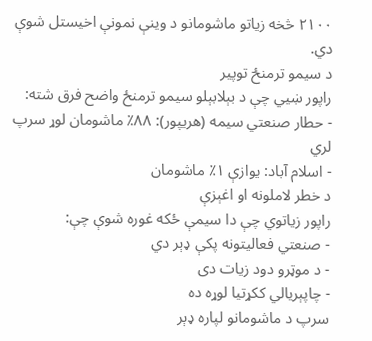۲۱۰۰ څخه زیاتو ماشومانو د وینې نمونې اخیستل شوې دي.
د سیمو ترمنځ توپیر
راپور ښيي چې د بېلابېلو سیمو ترمنځ واضح فرق شته:
- حطار صنعتي سیمه (هریپور): ۸۸٪ ماشومان لوړ سرپ لري
- اسلام آباد: یوازې ۱٪ ماشومان
د خطر لاملونه او اغېزې
راپور زیاتوي چې دا سیمې ځکه غوره شوې چې:
- صنعتي فعالیتونه پکې ډېر دي
- د موټرو دود زیات دی
- چاپېریالي ککړتیا لوړه ده
سرپ د ماشومانو لپاره ډېر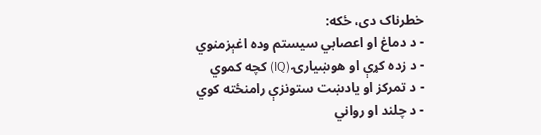خطرناک دی، ځکه:
- د دماغ او اعصابي سیستم وده اغېزمنوي
- د زده کړې او هوښیارۍ (IQ) کچه کموي
- د تمرکز او یادښت ستونزې رامنځته کوي
- د چلند او رواني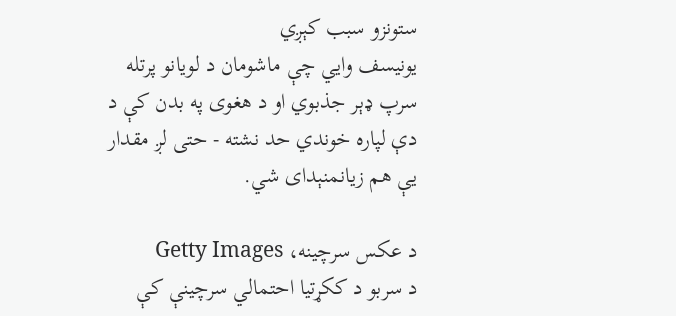ستونزو سبب کېږي
یونیسف وایي چې ماشومان د لویانو پرتله سرپ ډېر جذبوي او د هغوی په بدن کې د دې لپاره خوندي حد نشته - حتی لږ مقدار یې هم زیانمنېدای شي.

د عکس سرچینه، Getty Images
د سربو د ککړتیا احتمالي سرچینې کې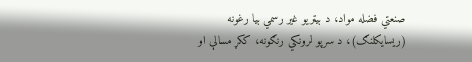صنعتي فضله مواد، د بیټریو غیر رسمي بیا رغونه (ریسایکلنګ)، د سرپو لرونکي رنګونه، ککړ مسالې او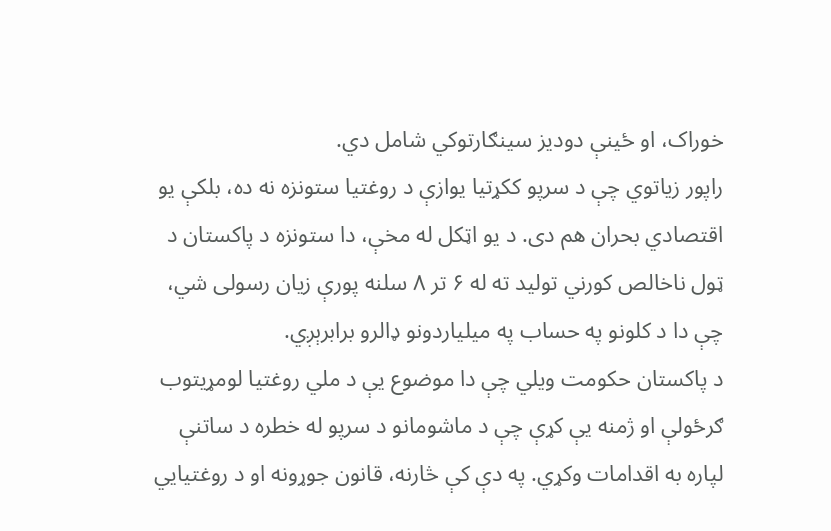خوراک، او ځینې دودیز سینګارتوکي شامل دي.
راپور زیاتوي چې د سرپو ککړتیا یوازې د روغتیا ستونزه نه ده، بلکې یو اقتصادي بحران هم دی. د یو اټکل له مخې، دا ستونزه د پاکستان د ټول ناخالص کورني تولید ته له ۶ تر ۸ سلنه پورې زیان رسولی شي، چې دا د کلونو په حساب په میلیاردونو ډالرو برابرېږي.
د پاکستان حکومت ویلي چې دا موضوع یې د ملي روغتیا لومړیتوب ګرځولې او ژمنه یې کړې چې د ماشومانو د سرپو له خطره د ساتنې لپاره به اقدامات وکړي. په دې کې څارنه، قانون جوړونه او د روغتیایي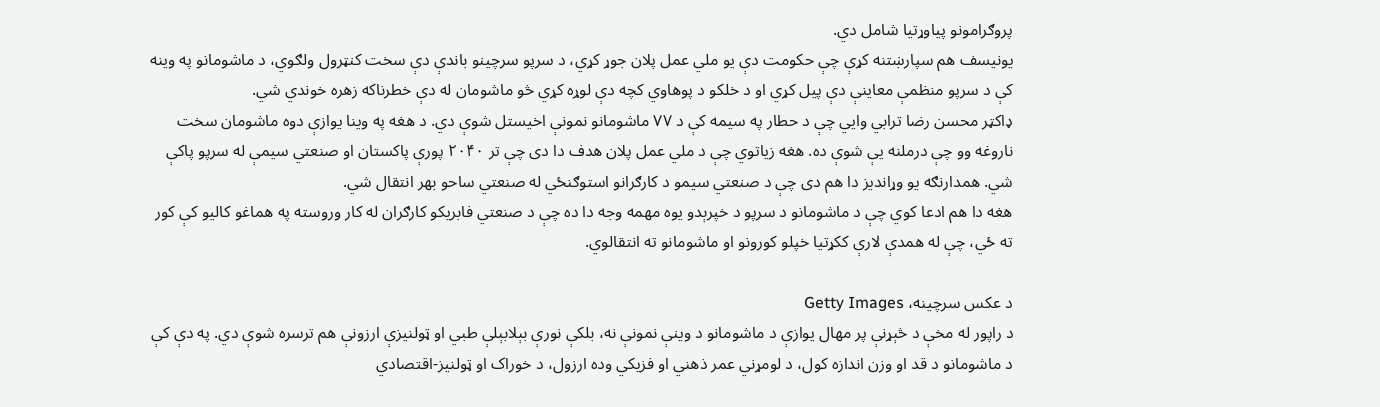پروګرامونو پیاوړتیا شامل دي.
یونیسف هم سپارښتنه کړې چې حکومت دې یو ملي عمل پلان جوړ کړي، د سرپو سرچینو باندې دې سخت کنټرول ولګوي، د ماشومانو په وینه کې د سرپو منظمې معاینې دې پیل کړي او د خلکو د پوهاوي کچه دې لوړه کړي څو ماشومان له دې خطرناکه زهره خوندي شي.
ډاکټر محسن رضا ترابي وایي چې د حطار په سیمه کې د ۷۷ ماشومانو نمونې اخیستل شوې دي. د هغه په وینا یوازې دوه ماشومان سخت ناروغه وو چې درملنه یې شوې ده. هغه زیاتوي چې د ملي عمل پلان هدف دا دی چې تر ۲۰۴۰ پورې پاکستان او صنعتي سیمې له سرپو پاکې شي. همدارنګه یو وړاندیز دا هم دی چې د صنعتي سیمو د کارګرانو استوګنځي له صنعتي ساحو بهر انتقال شي.
هغه دا هم ادعا کوي چې د ماشومانو د سرپو د خپرېدو یوه مهمه وجه دا ده چې د صنعتي فابریکو کارګران له کار وروسته په هماغو کالیو کې کور ته ځي، چې له همدې لارې ککړتیا خپلو کورونو او ماشومانو ته انتقالوي.

د عکس سرچینه، Getty Images
د راپور له مخې د څېړنې پر مهال یوازې د ماشومانو د وینې نمونې نه، بلکې نورې بېلابېلې طبي او ټولنیزې ارزونې هم ترسره شوې دي. په دې کې د ماشومانو د قد او وزن اندازه کول، د لومړني عمر ذهني او فزیکي وده ارزول، د خوراک او ټولنیز-اقتصادي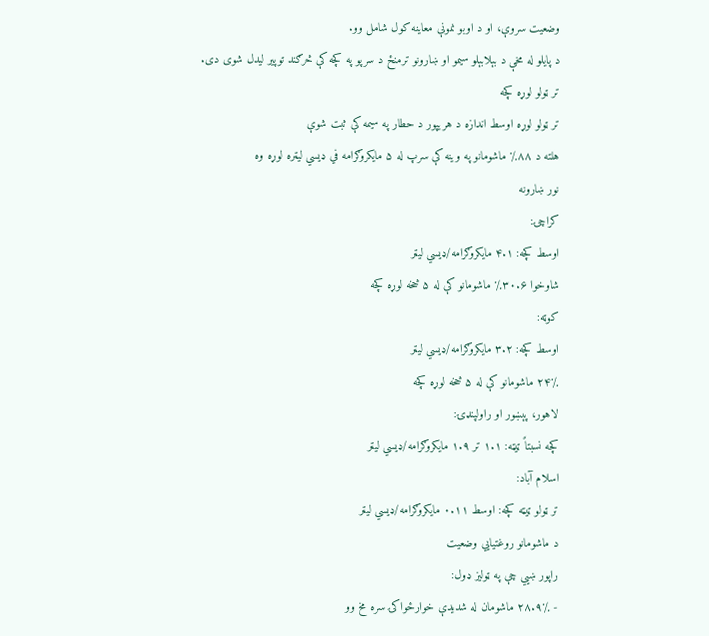وضعیت سروې، او د اوبو نمونې معاینه کول شامل وو.
د پایلو له مخې د بېلابېلو سیمو او ښارونو ترمنځ د سرپو په کچه کې څرګند توپیر لیدل شوی دی.
تر ټولو لوړه کچه
تر ټولو لوړه اوسط اندازه د هریپور د حطار په سیمه کې ثبت شوې
هلته د ۸۸٪ ماشومانو په وینه کې سرپ له ۵ مایکروګرامه في ډیسي لیټره لوړه وه
نور ښارونه
کراچۍ:
اوسط کچه: ۴.۱ مایکروګرامه/ډیسي لیټر
شاوخوا ۳۰.۶٪ ماشومانو کې له ۵ څخه لوړه کچه
کوټه:
اوسط کچه: ۳.۲ مایکروګرامه/ډیسي لیټر
۲۴٪ ماشومانو کې له ۵ څخه لوړه کچه
لاهور، پېښور او راولپنډۍ:
کچه نسبتاً ټیټه: ۱.۱ تر ۱.۹ مایکروګرامه/ډیسي لیټر
اسلام آباد:
تر ټولو ټیټه کچه: اوسط ۰.۱۱ مایکروګرامه/ډیسي لیټر
د ماشومانو روغتیایي وضعیت
راپور ښيي چې په ټولیز ډول:
- ۲۸.۹٪ ماشومان له شدیدې خوارځواکۍ سره مخ وو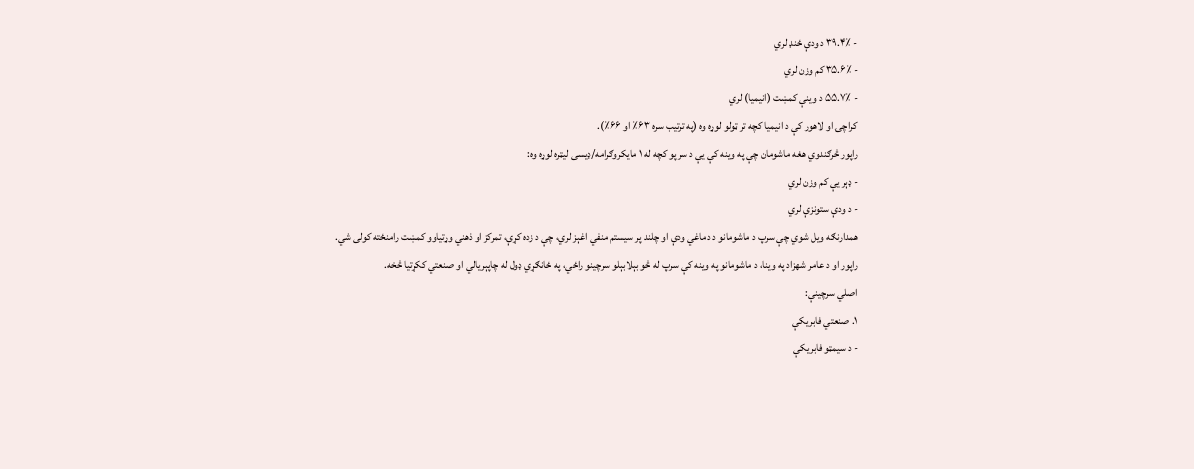- ۳۹.۴٪ د ودې ځنډ لري
- ۳۵.۶٪ کم وزن لري
- ۵۵.۷٪ د وینې کمښت (انیمیا) لري
کراچۍ او لاهور کې د انیمیا کچه تر ټولو لوړه وه (په ترتیب سره ۶۳٪ او ۶۶٪).
راپور څرګندوي هغه ماشومان چې په وینه کې یې د سرپو کچه له ۱ مایکروګرامه/ډیسی لیټره لوړه وه:
- ډېر یې کم وزن لري
- د ودې ستونزې لري
همدارنګه ویل شوي چې سرپ د ماشومانو د دماغي ودې او چلند پر سیستم منفي اغېز لري، چې د زده کړې، تمرکز او ذهني وړتیاوو کمښت رامنځته کولی شي.
راپور او د عامر شهزاد په وینا، د ماشومانو په وینه کې سرپ له څو بېلابېلو سرچینو راځي، په ځانګړي ډول له چاپېریالي او صنعتي ککړتیا څخه.
اصلي سرچینې:
۱. صنعتي فابریکې
- د سیمټو فابریکې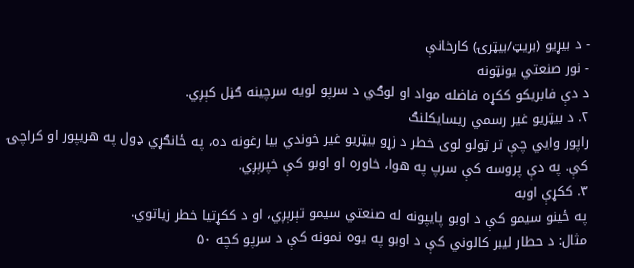- د بیړیو (بریټ/بیټرۍ) کارخانې
- نور صنعتي یونټونه
د دې فابریکو ککړه فاضله مواد او لوګي د سرپو لویه سرچینه ګڼل کېږي.
۲. د بیټریو غیر رسمي ریسایکلنګ
راپور وايي چې تر ټولو لوی خطر د زړو بیټریو غیر خوندي بیا رغونه ده، په ځانګړي ډول په هریپور او کراچۍ کې. په دې پروسه کې سرپ په هوا، خاوره او اوبو کې خپرېږي.
۳. ککړې اوبه
په ځینو سیمو کې د اوبو پایپونه له صنعتي سیمو تېرېږي، او د ککړتیا خطر زیاتوي.
مثال: د حطار لیبر کالوني کې د اوبو په یوه نمونه کې د سرپو کچه ۵۰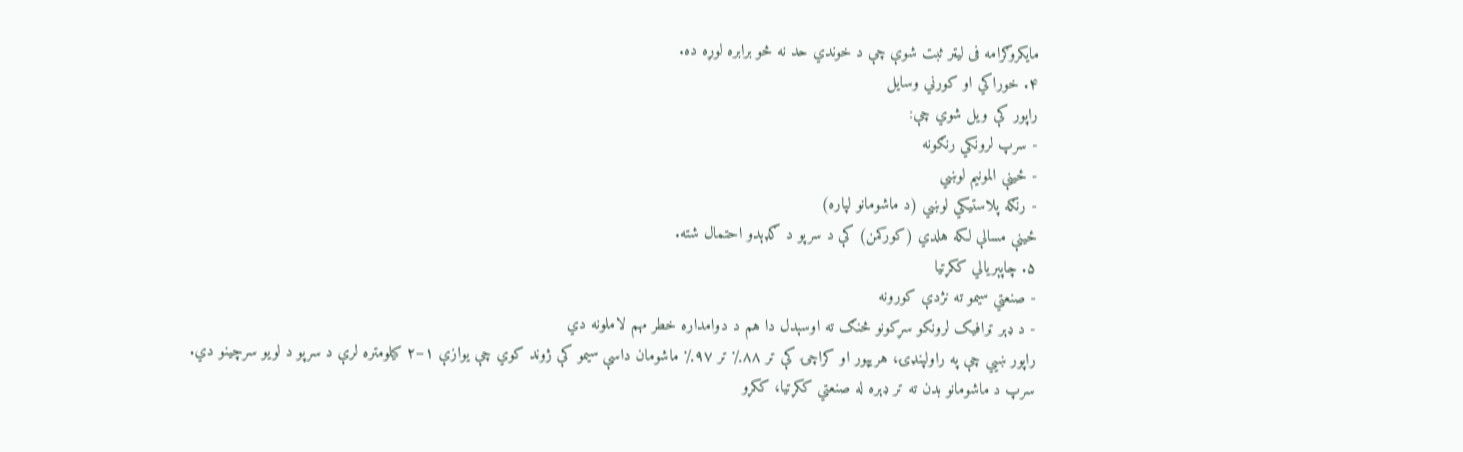مایکروګرامه فی لیټر ثبت شوې چې د خوندي حد نه څو برابره لوړه ده.
۴. خوراکي او کورني وسایل
راپور کې ویل شوي چې:
- سرپ لرونکي رنګونه
- ځینې المونیم لوښي
- رنګه پلاستیکي لوښي (د ماشومانو لپاره)
ځینې مسالې لکه هلدي (کورکمن) کې د سرپو د ګډېدو احتمال شته.
۵. چاپېریالي ککړتیا
- صنعتي سیمو ته نژدې کورونه
- د ډېر ټرافیک لرونکو سړکونو څنګ ته اوسېدل دا هم د دوامداره خطر مهم لاملونه دي
راپور ښيي چې په راولپنډۍ، هریپور او کراچۍ کې تر ۸۸٪ تر ۹۷٪ ماشومان داسې سیمو کې ژوند کوي چې یوازې ۱–۲ کیلومتره لرې د سرپو د لویو سرچینو دي.
سرپ د ماشومانو بدن ته تر ډېره له صنعتي ککړتیا، ککړو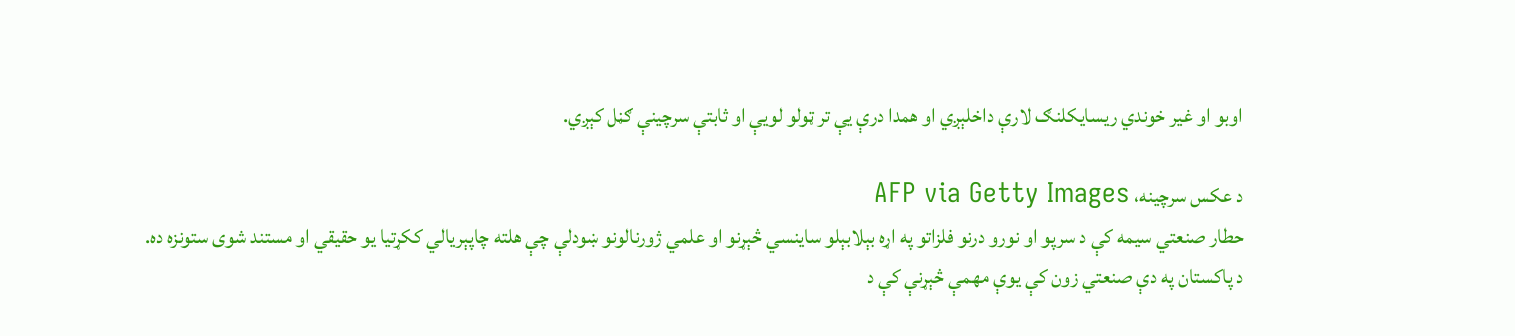اوبو او غیر خوندي ریسایکلنګ لارې داخلېږي او همدا درې یې تر ټولو لویې او ثابتې سرچینې ګڼل کېږي.

د عکس سرچینه، AFP via Getty Images
حطار صنعتي سیمه کې د سرپو او نورو درنو فلزاتو په اړه بېلابېلو ساینسي څېړنو او علمي ژورنالونو ښودلې چې هلته چاپېریالي ککړتیا یو حقیقي او مستند شوی ستونزه ده.
د پاکستان په دې صنعتي زون کې یوې مهمې څېړنې کې د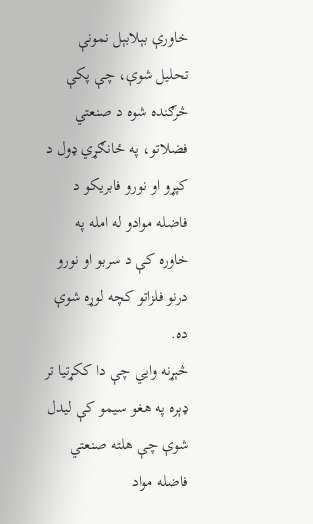خاورې بېلابېل نمونې تحلیل شوې، چې پکې څرګنده شوه د صنعتي فضلاتو، په ځانګړي ډول د کپړو او نورو فابریکو د فاضله موادو له امله په خاوره کې د سربو او نورو درنو فلزاتو کچه لوړه شوې ده.
څېړنه وایي چې دا ککړتیا تر ډېره په هغو سیمو کې لیدل شوې چې هلته صنعتي فاضله مواد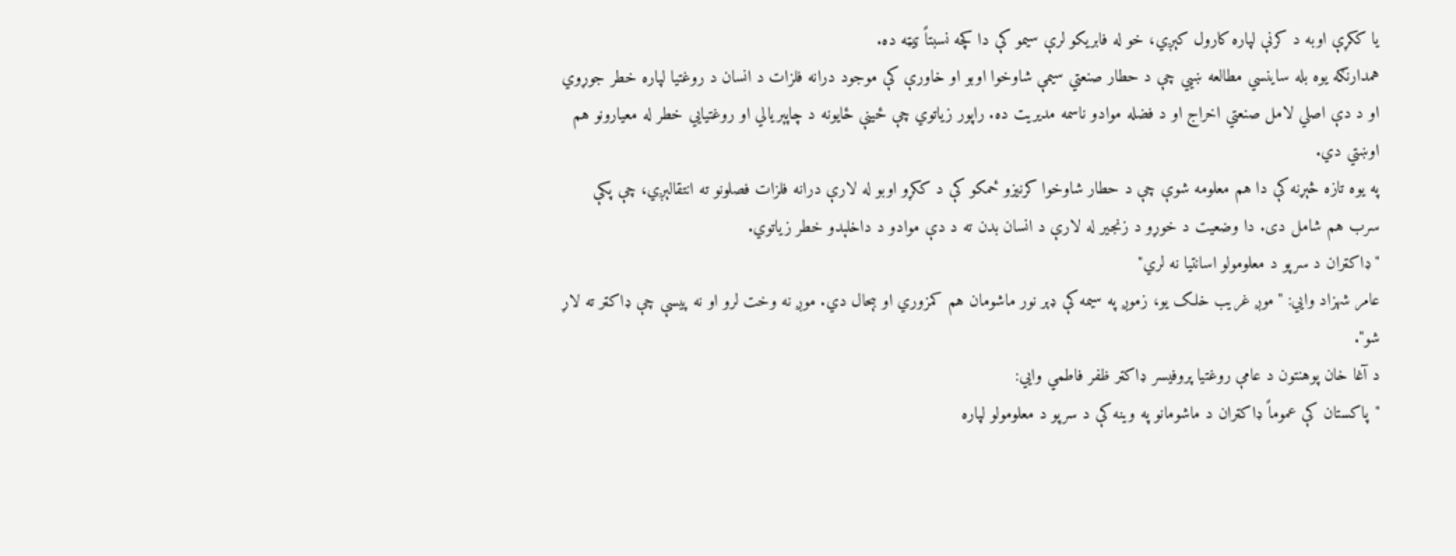یا ککړې اوبه د کرنې لپاره کارول کېږي، خو له فابریکو لرې سیمو کې دا کچه نسبتاً ټیټه ده.
همدارنګه یوه بله ساینسي مطالعه ښيي چې د حطار صنعتي سیمې شاوخوا اوبو او خاورې کې موجود درانه فلزات د انسان د روغتیا لپاره خطر جوړوي او د دې اصلي لامل صنعتي اخراج او د فضله موادو ناسمه مدیریت ده. راپور زیاتوي چې ځینې ځایونه د چاپېریالي او روغتیایي خطر له معیارونو هم اوښتي دي.
په یوه تازه څېړنه کې دا هم معلومه شوې چې د حطار شاوخوا کرنیزو ځمکو کې د ککړو اوبو له لارې درانه فلزات فصلونو ته انتقالېږي، چې پکې سرب هم شامل دی. دا وضعیت د خوړو د زنجیر له لارې د انسان بدن ته د دې موادو د داخلېدو خطر زیاتوي.
"ډاکټران د سرپو د معلومولو اسانتیا نه لري"
عامر شهزاد وایي: "موږ غریب خلک یو، زموږ په سیمه کې ډېر نور ماشومان هم کمزوري او بېحال دي. موږ نه وخت لرو او نه پیسې چې ډاکټر ته لاړ شو".
د آغا خان پوهنتون د عامې روغتیا پروفیسر ډاکټر ظفر فاطمي وایي:
"پاکستان کې عموماً ډاکټران د ماشومانو په وینه کې د سرپو د معلومولو لپاره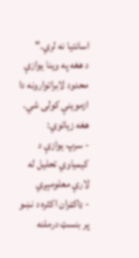اسانتیا نه لري."
د هغه په وینا یوازې محدود لابراتوارونه دا ازموینې کولی شي. هغه زیاتوي:
- سرپ یوازې د کیمیاوي تحلیل له لارې معلومېږي
- ډاکټران اکثره د نښو پر بنسټ درملنه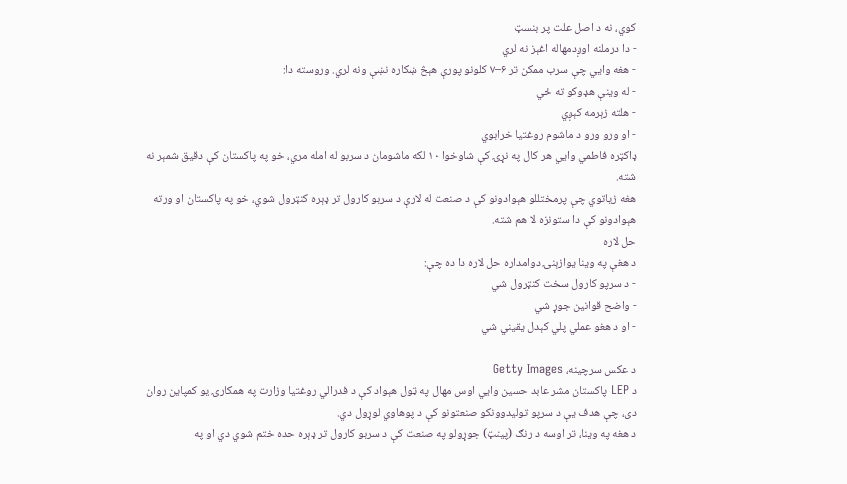کوي، نه د اصل علت پر بنسټ
- دا درملنه اوږدمهاله اغېز نه لري
- هغه وایي چې سرب ممکن تر ۶–۷ کلونو پورې هېڅ ښکاره نښې ونه لري. وروسته دا:
- له وینې هډوکو ته ځي
- هلته زېرمه کېږي
- او ورو ورو د ماشوم روغتیا خرابوي
ډاکټره فاطمي وایي هر کال په نړۍ کې شاوخوا ۱۰ لکه ماشومان د سربو له امله مري، خو په پاکستان کې دقیق شمېر نه شته.
هغه زیاتوي چې پرمختللو هېوادونو کې د صنعت له لارې د سربو کارول تر ډېره کنټرول شوي، خو په پاکستان او ورته هېوادونو کې دا ستونزه لا هم شته.
حل لاره
د هغې په وینا یوازېنۍ دوامداره حل لاره دا ده چې:
- د سرپو کارول سخت کنټرول شي
- واضح قوانین جوړ شي
- او د هغو عملي پلي کېدل یقیني شي

د عکس سرچینه، Getty Images
د LEP پاکستان مشر عابد حسین وايي اوس مهال په ټول هېواد کې د فدرالي روغتیا وزارت په همکارۍ یو کمپاین روان دی، چې هدف یې د سرپو تولیدوونکو صنعتونو کې د پوهاوي لوړول دي.
د هغه په وینا، تر اوسه د رنګ (پینټ) جوړولو په صنعت کې د سربو کارول تر ډېره حده ختم شوي دي او په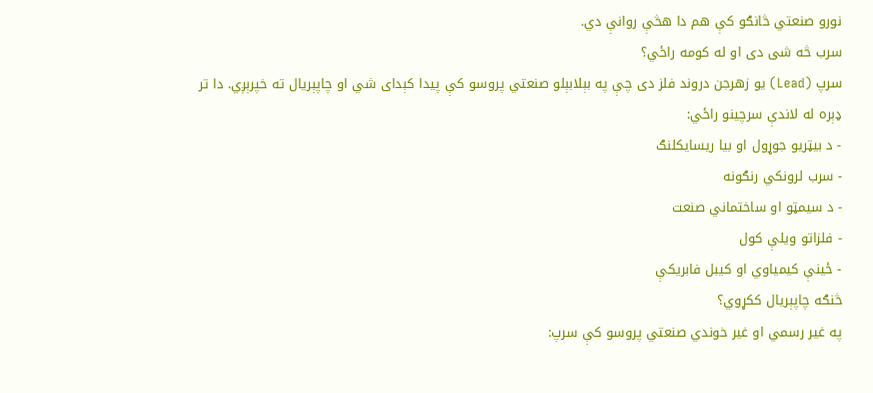نورو صنعتي څانګو کې هم دا هڅې روانې دي.
سرب څه شی دی او له کومه راځي؟
سرپ (Lead) یو زهرجن دروند فلز دی چې په بېلابېلو صنعتي پروسو کې پیدا کېدای شي او چاپېریال ته خپرېږي. دا تر ډېره له لاندې سرچینو راځي:
- د بیټریو جوړول او بیا ریسایکلنګ
- سرب لرونکي رنګونه
- د سیمټو او ساختماني صنعت
- فلزاتو ویلې کول
- ځینې کیمیاوي او کیبل فابریکې
څنګه چاپېریال ککړوي؟
په غیر رسمي او غیر خوندي صنعتي پروسو کې سرپ: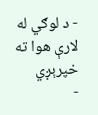- د لوګي له لارې هوا ته خپرېږي
-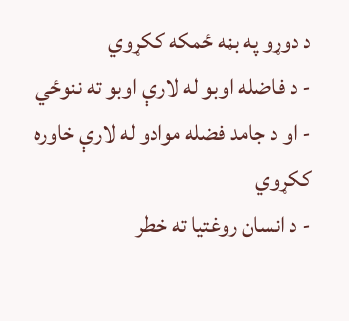د دوړو په بڼه ځمکه ککړوي
- د فاضله اوبو له لارې اوبو ته ننوځي
- او د جامد فضله موادو له لارې خاوره ککړوي
- د انسان روغتیا ته خطر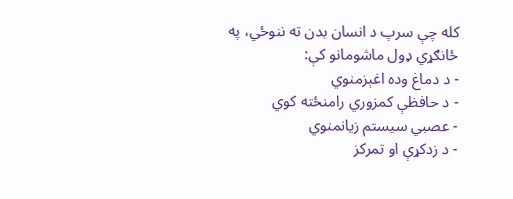کله چې سرپ د انسان بدن ته ننوځي، په ځانګړي ډول ماشومانو کې:
- د دماغ وده اغېزمنوي
- د حافظې کمزوري رامنځته کوي
- عصبي سیستم زیانمنوي
- د زدکړې او تمرکز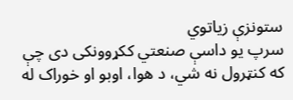ستونزې زیاتوي
سرپ یو داسې صنعتي ککړوونکی دی چې که کنټرول نه شي، د هوا، اوبو او خوراک له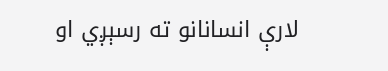لارې انسانانو ته رسېږي او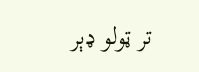تر ټولو ډېر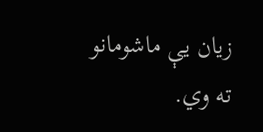زیان یې ماشومانو ته وي.